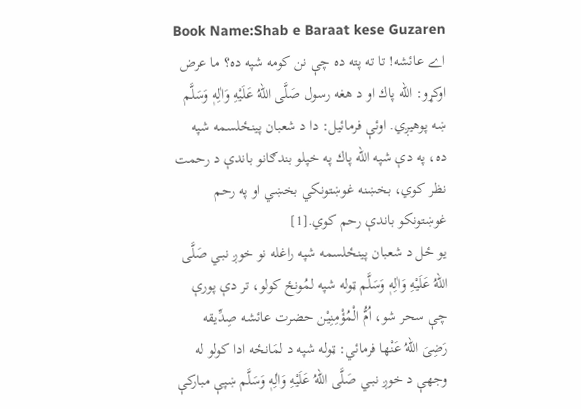Book Name:Shab e Baraat kese Guzaren
اے عائشه! تا ته پته ده چې نن كومه شپه ده؟ ما عرض اوكړو: الله پاك او د هغه رسول صَلَّى اللهُ عَلَيْهِ وَاٰلِهٖ وَسَلَّم ښه پوهيږي. اوئې فرمائيل: دا د شعبان پينځلسمه شپه ده، په دې شپه الله پاك په خپلو بندګانو باندې د رحمت نظر كوي، بخښنه غوښتونكي بخښي او په رحم غوښتونکو باندې رحم كوي.[1]
يو ځل د شعبان پينځلسمه شپه راغله نو خوږ نبـي صَلَّى اللهُ عَلَيْهِ وَاٰلِهٖ وَسَلَّم ټوله شپه لمُونځ کولو، تر دې پورې چې سحر شو، اُمُّ الْمُؤْمِنِیْن حضرت عائشه صِدِّيقه رَضِیَ اللهُ عَنْها فرمائي: ټوله شپه د لمَانځه ادا كولو له وجهې د خوږ نبـي صَلَّى اللهُ عَلَيْهِ وَاٰلِهٖ وَسَلَّم ښپې مباركې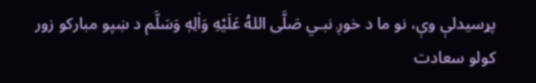پړسيدلې وې، نو ما د خوږ نبـي صَلَّى اللهُ عَلَيْهِ وَاٰلِهٖ وَسَلَّم د ښپو مباركو زور كولو سعادت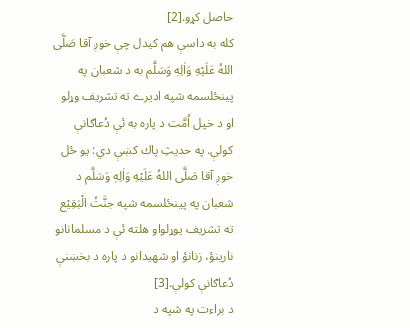حاصل كړو.[2]
كله به داسې هم كيدل چې خوږ آقا صَلَّى اللهُ عَلَيْهِ وَاٰلِهٖ وَسَلَّم به د شعبان په پينځلسمه شپه اديرے ته تشريف وړلو او د خپل اُمَّت د پاره به ئې دُعاګانې كولې. په حديثِ پاك كښې دي: يو ځل خوږ آقا صَلَّى اللهُ عَلَيْهِ وَاٰلِهٖ وَسَلَّم د شعبان په پينځلسمه شپه جنَّتُ الْبَقِيْع ته تشريف يوړلواو هلته ئې د مسلمانانو نارينؤ، زنانؤ او شهيدانو د پاره د بخښنې دُعاګانې کولې.[3]
د براءت په شپه د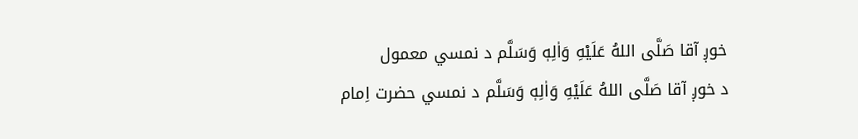خوږ آقا صَلَّى اللهُ عَلَيْهِ وَاٰلِهٖ وَسَلَّم د نمسي معمول
د خوږ آقا صَلَّى اللهُ عَلَيْهِ وَاٰلِهٖ وَسَلَّم د نمسي حضرت اِمام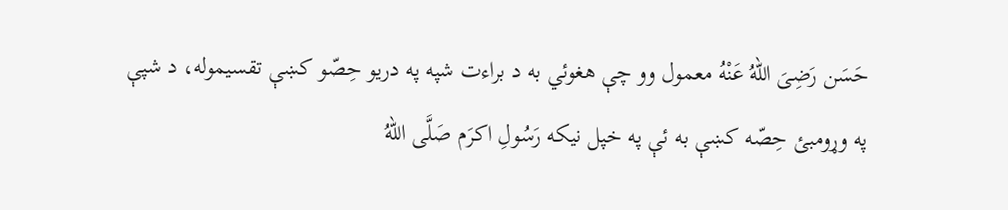حَسَن رَضِیَ اللهُ عَنْهُ معمول وو چې هغوئي به د براءت شپه په دريو حِصّو كښې تقسيموله، د شپې په وړومبئ حِصّه کښې به ئې په خپل نيكه رَسُولِ اكرَم صَلَّى اللهُ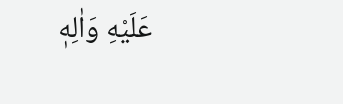عَلَيْهِ وَاٰلِهٖ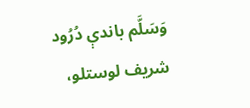وَسَلَّم باندې دُرُود شريف لوستلو،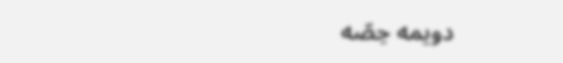دويمه حِصّه